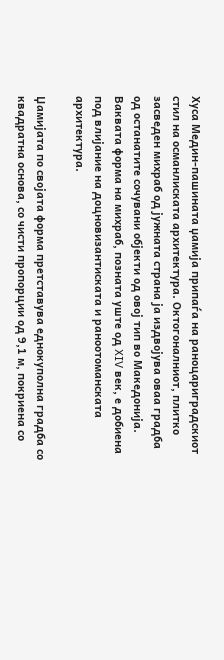Хуса Медин-пашината џамија припаѓа на раноцариградскиот стил на османлиската архитектура. Октогоналниот, плитко засведен михраб од јужната страна ја издвојува оваа градба од останатите сочувани објекти од овој тип во Македонија. Ваквата форма на михраб, позната уште од XIV век, е добиена под влијание на доцновизантиската и раноотомaнската архитектура.

Џамијата по својата форма претставува еднокуполна градба со квадратна основа, со чисти пропорции од 9,1 м, покриена со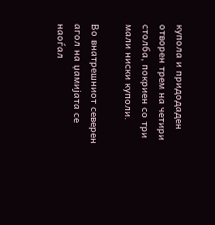купола и придодаден отворен трем на четири столба, покриен со три мали ниски куполи.

Во внатрешниот северен агол на џамијата се наоѓал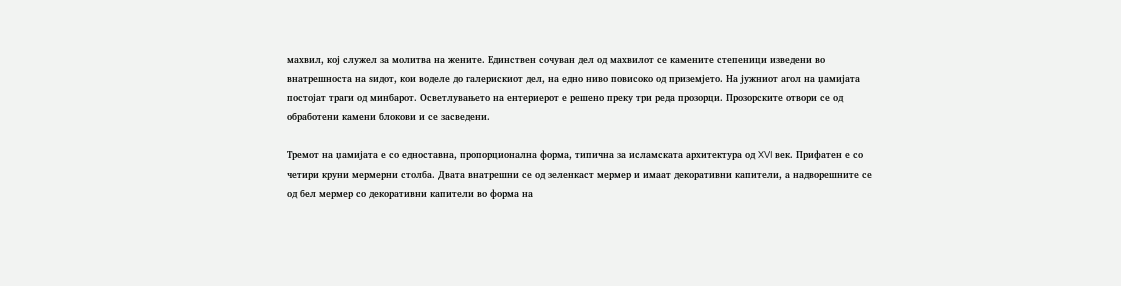махвил, кој служел за молитва на жените. Единствен сочуван дел од махвилот се камените степеници изведени во внатрешноста на ѕидот, кои воделе до галерискиот дел, на едно ниво повисоко од приземјето. На јужниот агол на џамијата постојат траги од минбарот. Осветлувањето на ентериерот е решено преку три реда прозорци. Прозорските отвори се од обработени камени блокови и се засведени.

Тремот на џамијата е со едноставна, пропорционална форма, типична за исламската архитектура од XVI век. Прифатен е со четири круни мермерни столба. Двата внатрешни се од зеленкаст мермер и имаат декоративни капители, а надворешните се од бел мермер со декоративни капители во форма на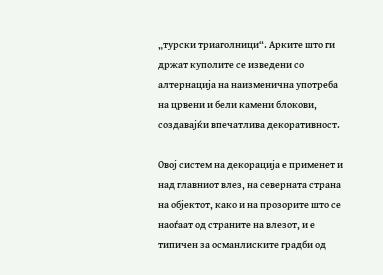„турски триаголници“. Арките што ги држат куполите се изведени со алтернација на наизменична употреба на црвени и бели камени блокови, создавајќи впечатлива декоративност.

Овој систем на декорација е применет и над главниот влез, на северната страна на објектот, како и на прозорите што се наоѓаат од страните на влезот, и е типичен за османлиските градби од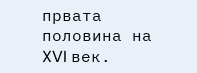првата половина на XVI век.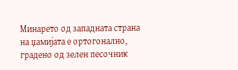Минaрето од западната страна на џамијата е ортогонално, градено од зелен песочник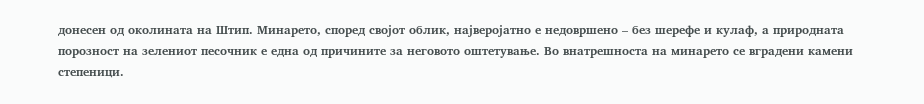донесен од околината на Штип. Минарето, според својот облик, најверојатно е недовршено – без шерефе и кулаф, а природната порозност на зелениот песочник е една од причините за неговото оштетување. Во внатрешноста на минарето се вградени камени степеници.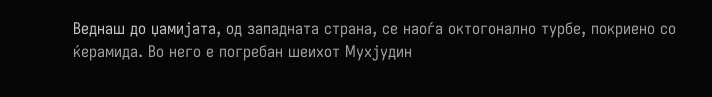Веднаш до џамијата, од западната страна, се наоѓа октогонално турбе, покриено со ќерамида. Во него е погребан шеихот Мухјудин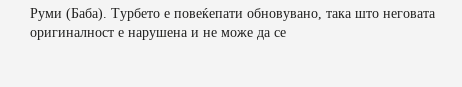Руми (Баба). Турбето е повеќепати обновувано, така што неговата оригиналност е нарушена и не може да се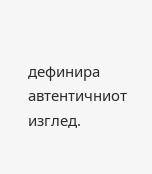дефинира автентичниот изглед.